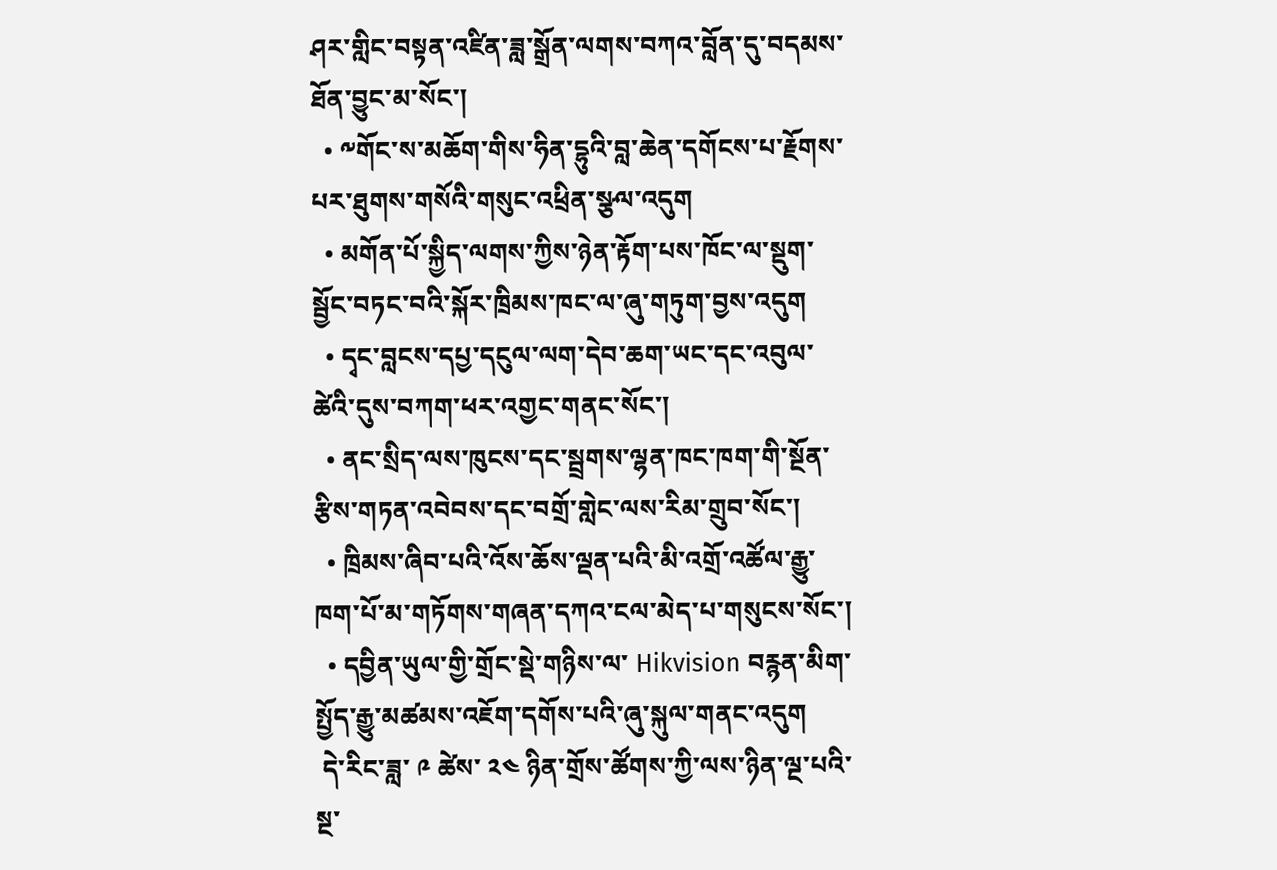ཤར་གླིང་བསྟན་འཛིན་ཟླ་སྒྲོན་ལགས་བཀའ་བློན་དུ་བདམས་ཐོན་བྱུང་མ་སོང་།
  • ༸གོང་ས་མཆོག་གིས་ཧིན་དྷུའི་བླ་ཆེན་དགོངས་པ་རྗོགས་པར་ཐུགས་གསོའི་གསུང་འཕྲིན་སྩལ་འདུག
  • མགོན་པོ་སྐྱིད་ལགས་ཀྱིས་ཉེན་རྟོག་པས་ཁོང་ལ་སྡུག་སྦྱོང་བཏང་བའི་སྐོར་ཁྲིམས་ཁང་ལ་ཞུ་གཏུག་བྱས་འདུག
  • དྭང་བླངས་དཔྱ་དངུལ་ལག་དེབ་ཆག་ཡང་དང་འབུལ་ཚེའི་དུས་བཀག་ཕར་འགྱང་གནང་སོང་།
  • ནང་སྲིད་ལས་ཁུངས་དང་སྦྲགས་ལྷན་ཁང་ཁག་གི་སྔོན་རྩིས་གཏན་འབེབས་དང་བགྲོ་གླེང་ལས་རིམ་གྲུབ་སོང་།
  • ཁྲིམས་ཞིབ་པའི་འོས་ཆོས་ལྡན་པའི་མི་འགྲོ་འཚོལ་རྒྱུ་ཁག་པོ་མ་གཏོགས་གཞན་དཀའ་ངལ་མེད་པ་གསུངས་སོང་།
  • དབྱིན་ཡུལ་གྱི་གྲོང་སྡེ་གཉིས་ལ་ Hikvision བརྙན་མིག་སྤྱོད་རྒྱུ་མཚམས་འཇོག་དགོས་པའི་ཞུ་སྐུལ་གནང་འདུག
 དེ་རིང་ཟླ་ ༩ ཚེས་ ༢༤ ཉིན་གྲོས་ཚོགས་ཀྱི་ལས་ཉིན་ལྔ་པའི་སྔ་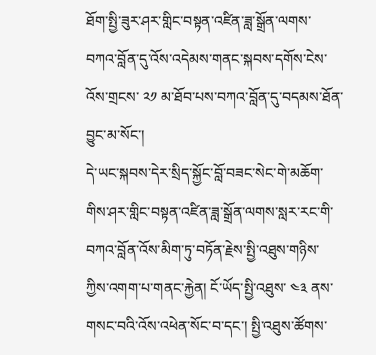ཐོག་སྤྱི་ཟུར་ཤར་གླིང་བསྟན་འཛིན་ཟླ་སྒྲོན་ལགས་བཀའ་བློན་དུ་འོས་འདེམས་གནང་སྐབས་དགོས་ངེས་འོས་གྲངས་ ༢༡ མ་ཐོབ་པས་བཀའ་བློན་དུ་བདམས་ཐོན་བྱུང་མ་སོང་།
དེ་ཡང་སྐབས་དེར་སྲིད་སྐྱོང་བློ་བཟང་སེང་གེ་མཆོག་གིས་ཤར་གླིང་བསྟན་འཛིན་ཟླ་སྒྲོན་ལགས་སླར་རང་གི་བཀའ་བློན་འོས་མིག་ཏུ་བཏོན་རྗེས་སྤྱི་འཐུས་གཉིས་ཀྱིས་འགག་པ་གནང་རྐྱེན། ངོ་ཡོད་སྤྱི་འཐུས་ ༤༣ ནས་གསང་བའི་འོས་འཕེན་སོང་བ་དང་། སྤྱི་འཐུས་ཚོགས་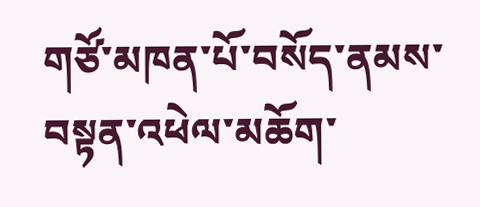གཙོ་མཁན་པོ་བསོད་ནམས་བསྟན་འཕེལ་མཆོག་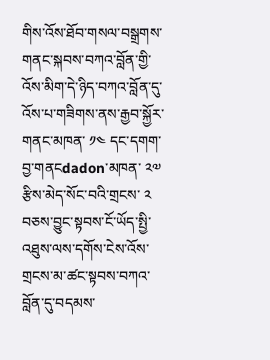གིས་འོས་ཐོབ་གསལ་བསྒྲགས་གནང་སྐབས་བཀའ་བློན་གྱི་འོས་མིག་དེ་ཉིད་བཀའ་བློན་དུ་འོས་པ་གཟིགས་ནས་རྒྱབ་སྐྱོར་གནང་མཁན་ ༡༤ དང་དགག་བྱ་གནངdadon་མཁན་ ༢༧ རྩིས་མེད་སོང་བའི་གྲངས་ ༢ བཅས་བྱུང་སྟབས་ངོ་ཡོད་སྤྱི་འཐུས་ལས་དགོས་ངེས་འོས་གྲངས་མ་ཚང་སྟབས་བཀའ་བློན་དུ་བདམས་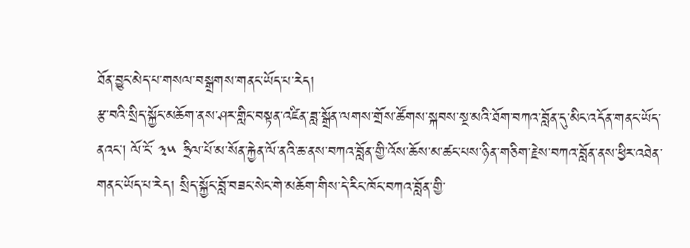ཐོན་བྱུང་མེད་པ་གསལ་བསྒྲགས་གནང་ཡོད་པ་རེད།
རྩ་བའི་སྲིད་སྐྱོང་མཆོག་ནས་ཤར་གླིང་བསྟན་འཛིན་ཟླ་སྒྲོན་ལགས་གྲོས་ཚོགས་སྐབས་སྔ་མའི་ཐོག་བཀའ་བློན་དུ་མིང་འདོན་གནང་ཡོད་ནའང། ལོ་ངོ་ ༣༥ ཧྲིལ་པོ་མ་སོན་རྐྱེན་ལོ་ནའི་ཆ་ནས་བཀའ་བློན་གྱི་འོས་ཆོས་མ་ཚང་པས་ཉིན་གཅིག་རྗེས་བཀའ་བློན་ནས་ཕྱིར་འཐེན་གནང་ཡོད་པ་རེད། སྲིད་སྐྱོང་བློ་བཟང་སེང་གེ་མཆོག་གིས་དེ་རིང་ཁོང་བཀའ་བློན་གྱི་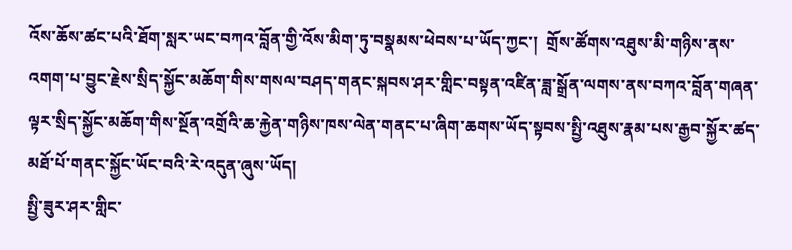འོས་ཆོས་ཚང་པའི་ཐོག་སླར་ཡང་བཀའ་བློན་གྱི་འོས་མིག་ཏུ་བསྣམས་ཕེབས་པ་ཡོད་ཀྱང་།  གྲོས་ཚོགས་འཐུས་མི་གཉིས་ནས་འགག་པ་བྱུང་རྗེས་སྲིད་སྐྱོང་མཆོག་གིས་གསལ་བཤད་གནང་སྐབས་ཤར་གླིང་བསྟན་འཛིན་ཟླ་སྒྲོན་ལགས་ནས་བཀའ་བློན་གཞན་ལྟར་སྲིད་སྐྱོང་མཆོག་གིས་སྔོན་འགྲོའི་ཆ་རྐྱེན་གཉིས་ཁས་ལེན་གནང་པ་ཞིག་ཆགས་ཡོད་སྟབས་སྤྱི་འཐུས་རྣམ་པས་རྒྱབ་སྐྱོར་ཚད་མཐོ་པོ་གནང་སྐྱོང་ཡོང་བའི་རེ་འདུན་ཞུས་ཡོད།
སྤྱི་ཟུར་ཤར་གླིང་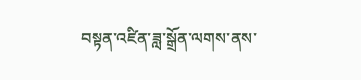བསྟན་འཛིན་ཟླ་སྒྲོན་ལགས་ནས་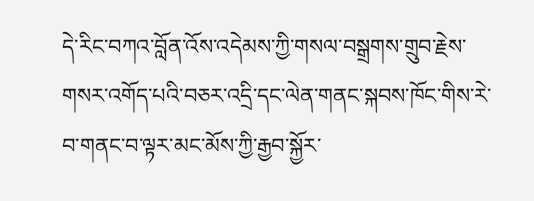དེ་རིང་བཀའ་བློན་འོས་འདེམས་ཀྱི་གསལ་བསྒྲགས་གྲུབ་རྗེས་གསར་འགོད་པའི་བཅར་འདྲི་དང་ལེན་གནང་སྐབས་ཁོང་གིས་རེ་བ་གནང་བ་ལྟར་མང་མོས་ཀྱི་རྒྱབ་སྐྱོར་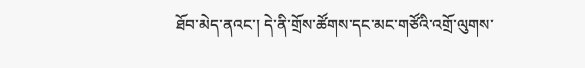ཐོབ་མེད་ནའང་། དེ་ནི་གྲོས་ཚོགས་དང་མང་གཙོའི་འགྲོ་ལུགས་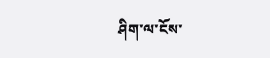ཤིག་ལ་ངོས་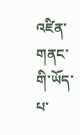འཛིན་གནང་གི་ཡོད་པ་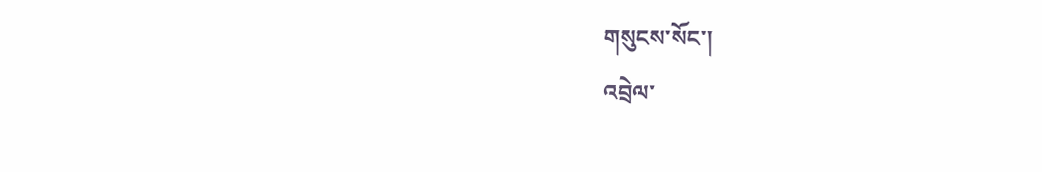གསུངས་སོང་།
འབྲེལ་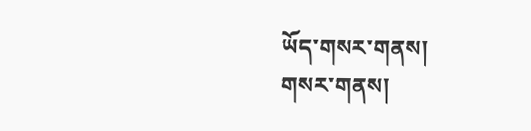ཡོད་གསར་གནས།
གསར་གནས།